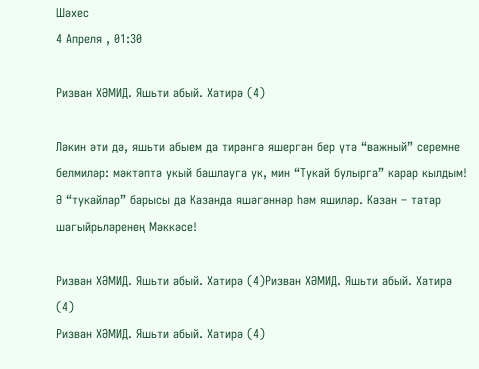Шәхес
4 Апреля , 01:30

Ризван ХӘМИД. Яшьти абый. Хатирә (4)

Ләкин әти дә, яшьти абыем да тирәнгә яшергән бер үтә “важный” серемне белмиләр: мәктәптә укый башлауга ук, мин “Тукай булырга” карар кылдым! Ә “тукайлар” барысы да Казанда яшәгәннәр һәм яшиләр. Казан – татар шагыйрьләренең Мәккәсе!

Ризван ХӘМИД. Яшьти абый. Хатирә (4)Ризван ХӘМИД. Яшьти абый. Хатирә (4)
Ризван ХӘМИД. Яшьти абый. Хатирә (4)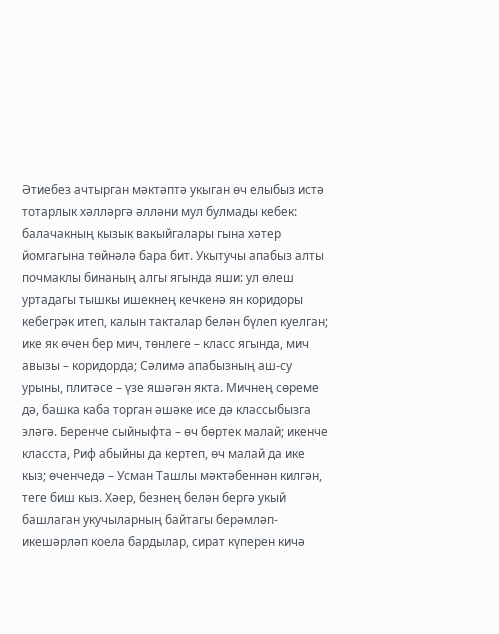Әтиебез ачтырган мәктәптә укыган өч елыбыз истә тотарлык хәлләргә әлләни мул булмады кебек: балачакның кызык вакыйгалары гына хәтер йомгагына төйнәлә бара бит. Укытучы апабыз алты почмаклы бинаның алгы ягында яши: ул өлеш уртадагы тышкы ишекнең кечкенә ян коридоры кебегрәк итеп, калын такталар белән бүлеп куелган; ике як өчен бер мич, төнлеге – класс ягында, мич авызы – коридорда; Сәлимә апабызның аш-су урыны, плитәсе – үзе яшәгән якта. Мичнең сөреме дә, башка каба торган әшәке исе дә классыбызга эләгә. Беренче сыйныфта – өч бөртек малай; икенче класста, Риф абыйны да кертеп, өч малай да ике кыз; өченчедә – Усман Ташлы мәктәбеннән килгән, теге биш кыз. Хәер, безнең белән бергә укый башлаган укучыларның байтагы берәмләп-икешәрләп коела бардылар, сират күперен кичә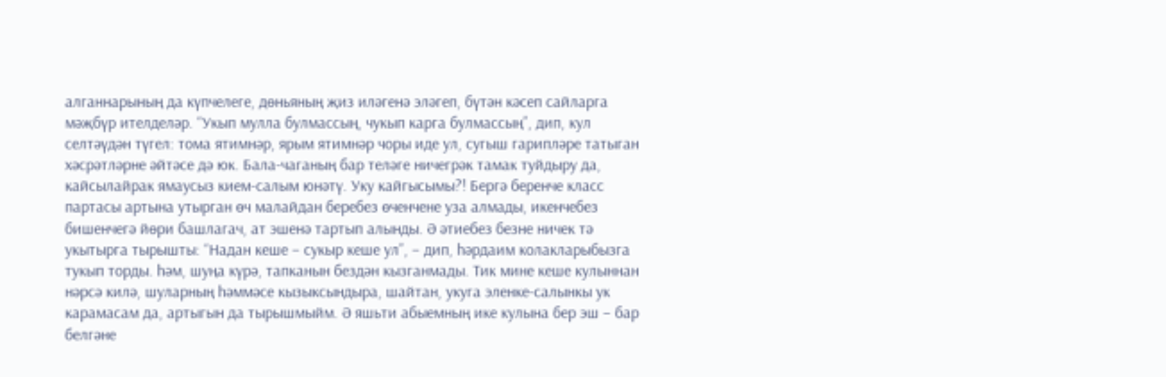алганнарының да күпчелеге, дөньяның җиз иләгенә эләгеп, бүтән кәсеп сайларга мәҗбүр ителделәр. “Укып мулла булмассың, чукып карга булмассың”, дип, кул селтәүдән түгел: тома ятимнәр, ярым ятимнәр чоры иде ул, сугыш гарипләре татыган хәсрәтләрне әйтәсе дә юк. Бала-чаганың бар теләге ничегрәк тамак туйдыру да, кайсылайрак ямаусыз кием-салым юнәтү. Уку кайгысымы?! Бергә беренче класс партасы артына утырган өч малайдан беребез өченчене уза алмады, икенчебез бишенчегә йөри башлагач, ат эшенә тартып алынды. Ә әтиебез безне ничек тә укытырга тырышты: “Надан кеше – сукыр кеше ул”, – дип, һәрдаим колакларыбызга тукып торды. һәм, шуңа күрә, тапканын бездән кызганмады. Тик мине кеше кулыннан нәрсә килә, шуларның һәммәсе кызыксындыра, шайтан, укуга эленке-салынкы ук карамасам да, артыгын да тырышмыйм. Ә яшьти абыемның ике кулына бер эш – бар белгәне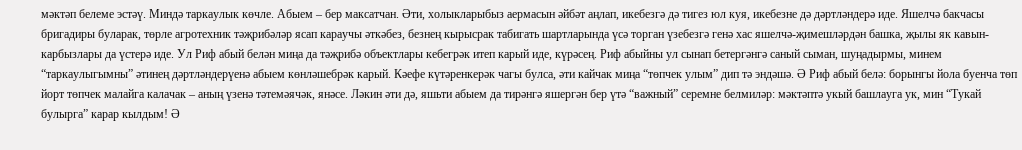мәктәп белеме эстәү. Миндә таркаулык көчле. Абыем – бер максатчан. Әти, холыкларыбыз аермасын әйбәт аңлап, икебезгә дә тигез юл куя, икебезне дә дәртләндерә иде. Яшелчә бакчасы бригадиры буларак, төрле агротехник тәҗрибәләр ясап караучы әткәбез, безнең кырысрак табигать шартларында үсә торган үзебезгә генә хас яшелчә-җимешләрдән башка, җылы як кавын-карбызлары да үстерә иде. Ул Риф абый белән миңа да тәҗрибә объектлары кебегрәк итеп карый иде, күрәсең. Риф абыйны ул сынап бетергәнгә саный сыман, шуңадырмы, минем “таркаулыгымны” әтинең дәртләндерүенә абыем көнләшебрәк карый. Кәефе күтәренкерәк чагы булса, әти кайчак миңа “төпчек улым” дип тә эндәшә. Ә Риф абый белә: борынгы йола буенча төп йорт төпчек малайга калачак – аның үзенә тәтемәячәк, янәсе. Ләкин әти дә, яшьти абыем да тирәнгә яшергән бер үтә “важный” серемне белмиләр: мәктәптә укый башлауга ук, мин “Тукай булырга” карар кылдым! Ә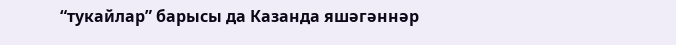“тукайлар” барысы да Казанда яшәгәннәр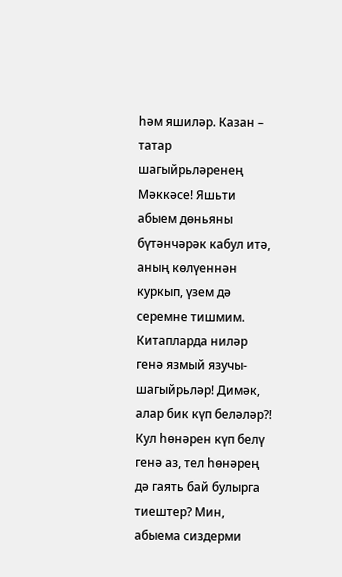һәм яшиләр. Казан – татар шагыйрьләренең Мәккәсе! Яшьти абыем дөньяны бүтәнчәрәк кабул итә, аның көлүеннән куркып, үзем дә серемне тишмим. Китапларда ниләр генә язмый язучы-шагыйрьләр! Димәк, алар бик күп беләләр?! Кул һөнәрен күп белү генә аз, тел һөнәрең дә гаять бай булырга тиештер? Мин, абыема сиздерми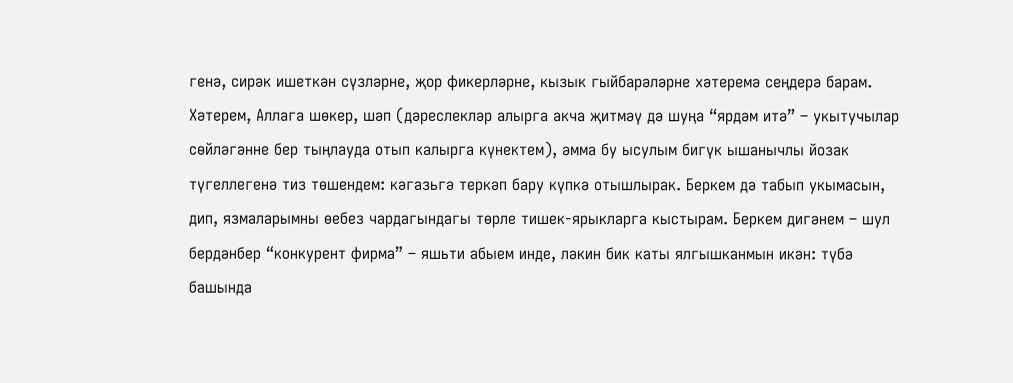генә, сирәк ишеткән сүзләрне, җор фикерләрне, кызык гыйбарәләрне хәтеремә сеңдерә барам. Хәтерем, Аллага шөкер, шәп (дәреслекләр алырга акча җитмәү дә шуңа “ярдәм итә” – укытучылар сөйләгәнне бер тыңлауда отып калырга күнектем), әмма бу ысулым бигүк ышанычлы йозак түгеллегенә тиз төшендем: кәгазьгә теркәп бару күпкә отышлырак. Беркем дә табып укымасын, дип, язмаларымны өебез чардагындагы төрле тишек-ярыкларга кыстырам. Беркем дигәнем – шул бердәнбер “конкурент фирма” – яшьти абыем инде, ләкин бик каты ялгышканмын икән: түбә башында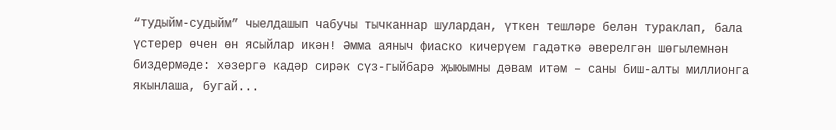“тудыйм-судыйм” чыелдашып чабучы тычканнар шулардан, үткен тешләре белән тураклап, бала үстерер өчен өн ясыйлар икән! Әмма аяныч фиаско кичерүем гадәткә әверелгән шөгылемнән биздермәде: хәзергә кадәр сирәк сүз-гыйбарә җыюымны дәвам итәм – саны биш-алты миллионга якынлаша, бугай...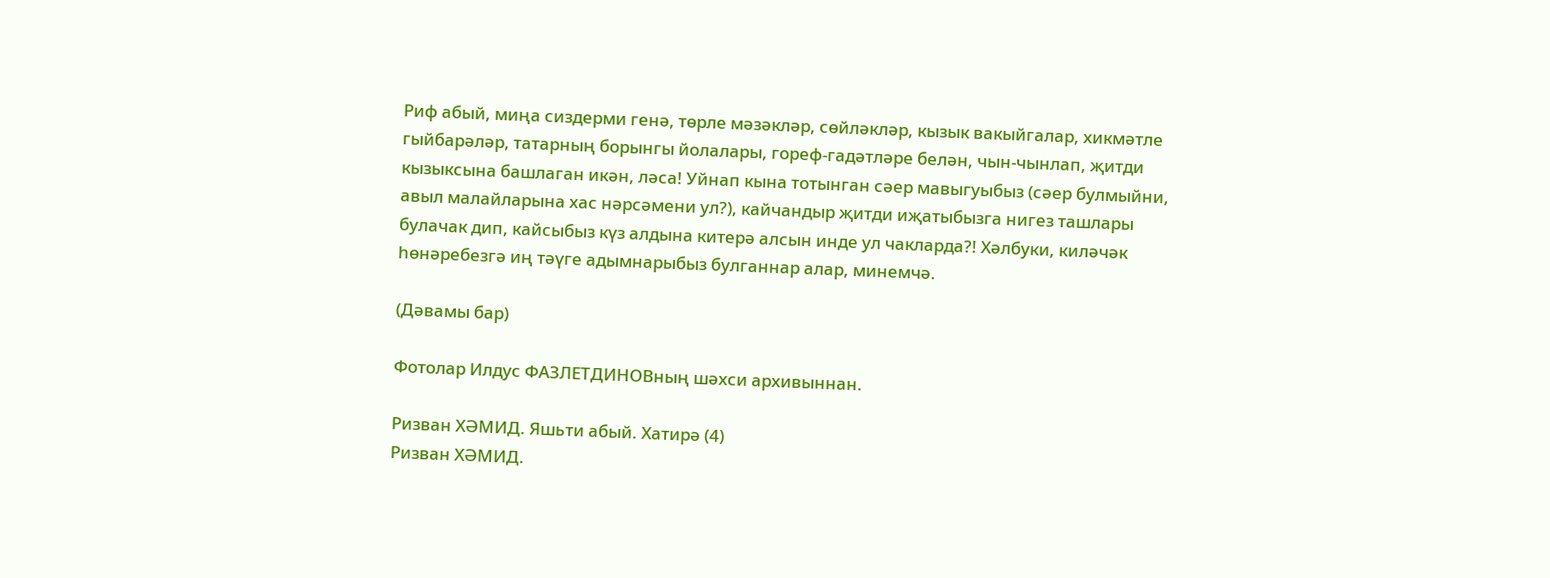Риф абый, миңа сиздерми генә, төрле мәзәкләр, сөйләкләр, кызык вакыйгалар, хикмәтле гыйбарәләр, татарның борынгы йолалары, гореф-гадәтләре белән, чын-чынлап, җитди кызыксына башлаган икән, ләса! Уйнап кына тотынган сәер мавыгуыбыз (сәер булмыйни, авыл малайларына хас нәрсәмени ул?), кайчандыр җитди иҗатыбызга нигез ташлары булачак дип, кайсыбыз күз алдына китерә алсын инде ул чакларда?! Хәлбуки, киләчәк һөнәребезгә иң тәүге адымнарыбыз булганнар алар, минемчә.

(Дәвамы бар)

Фотолар Илдус ФАЗЛЕТДИНОВның шәхси архивыннан.

Ризван ХӘМИД. Яшьти абый. Хатирә (4)
Ризван ХӘМИД.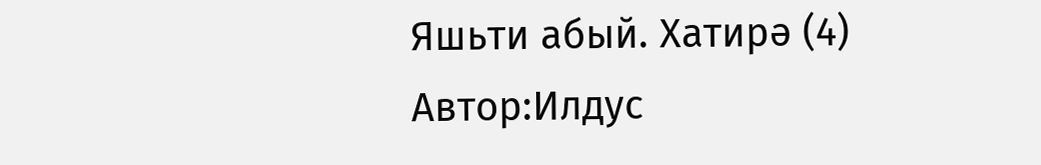Яшьти абый. Хатирә (4)
Автор:Илдус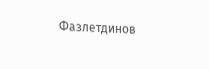Фазлетдинов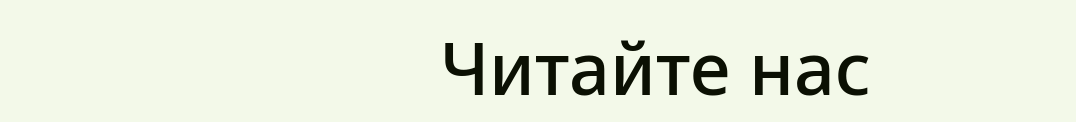Читайте нас